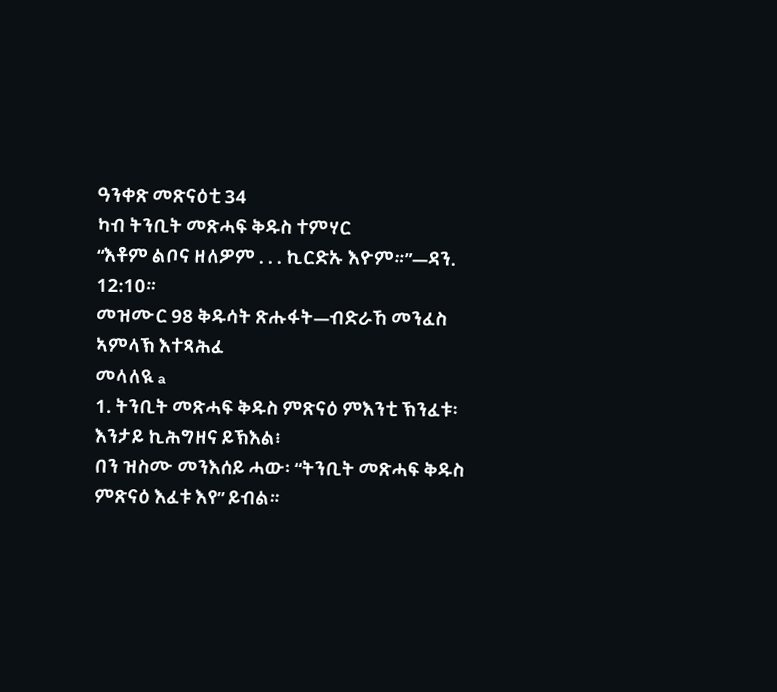ዓንቀጽ መጽናዕቲ 34
ካብ ትንቢት መጽሓፍ ቅዱስ ተምሃር
“እቶም ልቦና ዘለዎም . . . ኪርድኡ እዮም።”—ዳን. 12:10።
መዝሙር 98 ቅዱሳት ጽሑፋት—ብድራኸ መንፈስ ኣምላኽ እተጻሕፈ
መላለዪ a
1. ትንቢት መጽሓፍ ቅዱስ ምጽናዕ ምእንቲ ኽንፈቱ፡ እንታይ ኪሕግዘና ይኽእል፧
በን ዝስሙ መንእሰይ ሓው፡ “ትንቢት መጽሓፍ ቅዱስ ምጽናዕ እፈቱ እየ” ይብል።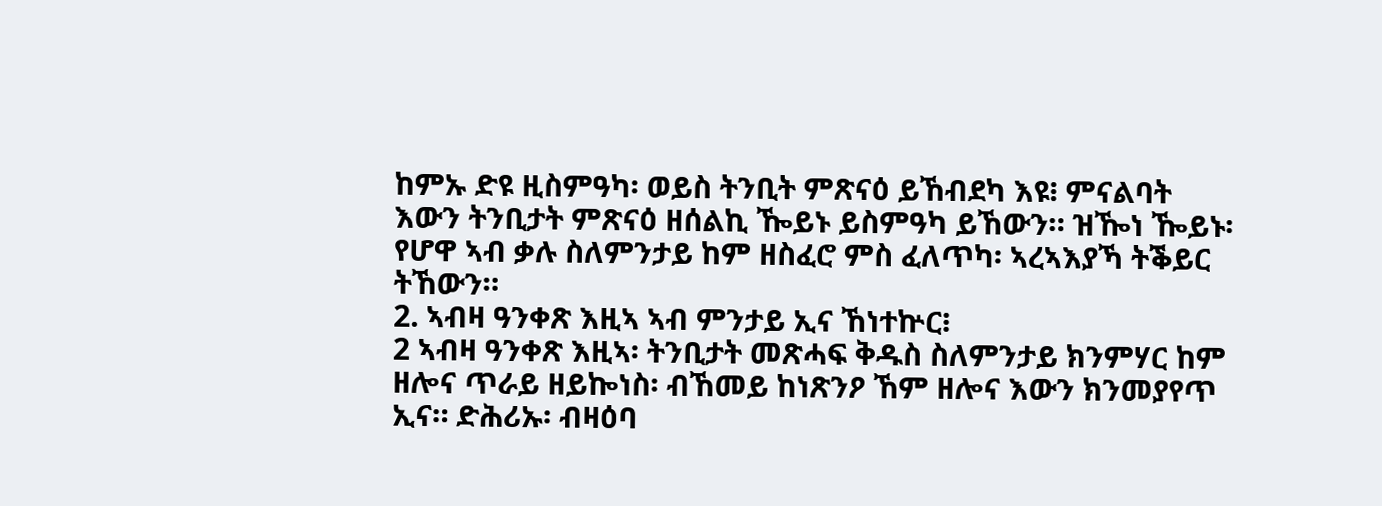ከምኡ ድዩ ዚስምዓካ፡ ወይስ ትንቢት ምጽናዕ ይኸብደካ እዩ፧ ምናልባት እውን ትንቢታት ምጽናዕ ዘሰልኪ ዀይኑ ይስምዓካ ይኸውን። ዝዀነ ዀይኑ፡ የሆዋ ኣብ ቃሉ ስለምንታይ ከም ዘስፈሮ ምስ ፈለጥካ፡ ኣረኣእያኻ ትቕይር ትኸውን።
2. ኣብዛ ዓንቀጽ እዚኣ ኣብ ምንታይ ኢና ኸነተኵር፧
2 ኣብዛ ዓንቀጽ እዚኣ፡ ትንቢታት መጽሓፍ ቅዱስ ስለምንታይ ክንምሃር ከም ዘሎና ጥራይ ዘይኰነስ፡ ብኸመይ ከነጽንዖ ኸም ዘሎና እውን ክንመያየጥ ኢና። ድሕሪኡ፡ ብዛዕባ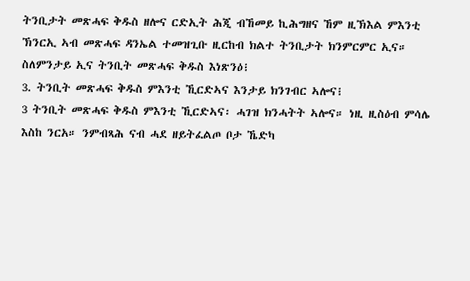ትንቢታት መጽሓፍ ቅዱስ ዘሎና ርድኢት ሕጂ ብኸመይ ኪሕግዘና ኸም ዚኽእል ምእንቲ ኽንርኢ ኣብ መጽሓፍ ዳንኤል ተመዝጊቡ ዚርከብ ክልተ ትንቢታት ክንምርምር ኢና።
ስለምንታይ ኢና ትንቢት መጽሓፍ ቅዱስ እነጽንዕ፧
3. ትንቢት መጽሓፍ ቅዱስ ምእንቲ ኺርድኣና እንታይ ክንገብር ኣሎና፧
3 ትንቢት መጽሓፍ ቅዱስ ምእንቲ ኺርድኣና፡ ሓገዝ ክንሓትት ኣሎና። ነዚ ዚስዕብ ምሳሌ እስከ ንርአ። ንምብጻሕ ናብ ሓደ ዘይትፈልጦ ቦታ ኼድካ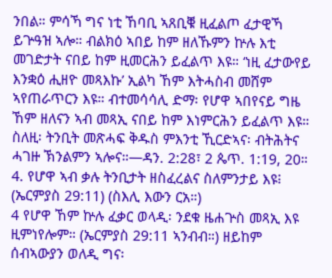ንበል። ምሳኻ ግና ነቲ ኸባቢ ኣጸቢቑ ዚፈልጦ ፈታዊኻ ይጕዓዝ ኣሎ። ብልክዕ ኣበይ ከም ዘለኹምን ኵሉ እቲ መገድታት ናበይ ከም ዚመርሕን ይፈልጥ እዩ። ‘ነዚ ፈታውየይ እንቋዕ ሒዘዮ መጻእኩ’ ኢልካ ኸም እትሓስብ መሸም ኣየጠራጥርን እዩ። ብተመሳሳሊ ድማ፡ የሆዋ ኣበየናይ ግዜ ኸም ዘለናን ኣብ መጻኢ ናበይ ከም እነምርሕን ይፈልጥ እዩ። ስለዚ፡ ትንቢት መጽሓፍ ቅዱስ ምእንቲ ኺርድኣና፡ ብትሕትና ሓገዙ ኽንልምን ኣሎና።—ዳን. 2:28፣ 2 ጴጥ. 1:19, 20።
4. የሆዋ ኣብ ቃሉ ትንቢታት ዘስፈረልና ስለምንታይ እዩ፧ (ኤርምያስ 29:11) (ስእሊ እውን ርአ።)
4 የሆዋ ኸም ኵሉ ፈቃር ወላዲ፡ ንደቁ ዜሐጕስ መጻኢ እዩ ዚምነየሎም። (ኤርምያስ 29:11 ኣንብብ።) ዘይከም ሰብኣውያን ወለዲ ግና፡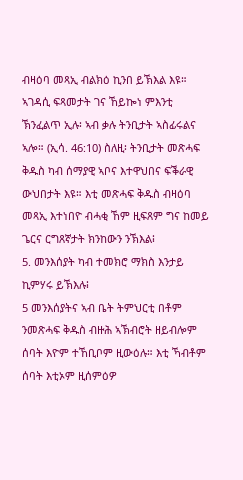ብዛዕባ መጻኢ ብልክዕ ኪንበ ይኽእል እዩ። ኣገዳሲ ፍጻመታት ገና ኸይኰነ ምእንቲ ኽንፈልጥ ኢሉ፡ ኣብ ቃሉ ትንቢታት ኣስፊሩልና ኣሎ። (ኢሳ. 46:10) ስለዚ፡ ትንቢታት መጽሓፍ ቅዱስ ካብ ሰማያዊ ኣቦና እተዋህበና ፍቕራዊ ውህበታት እዩ። እቲ መጽሓፍ ቅዱስ ብዛዕባ መጻኢ እተነበዮ ብሓቂ ኸም ዚፍጸም ግና ከመይ ጌርና ርግጸኛታት ክንከውን ንኽእል፧
5. መንእሰያት ካብ ተመክሮ ማክስ እንታይ ኪምሃሩ ይኽእሉ፧
5 መንእሰያትና ኣብ ቤት ትምህርቲ በቶም ንመጽሓፍ ቅዱስ ብዙሕ ኣኽብሮት ዘይብሎም ሰባት እዮም ተኸቢቦም ዚውዕሉ። እቲ ኻብቶም ሰባት እቲኦም ዚሰምዕዎ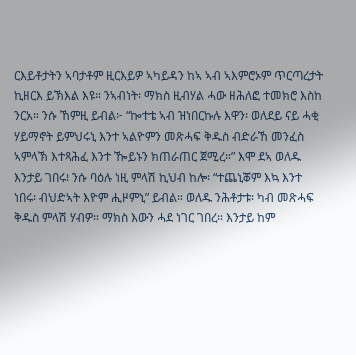ርእይቶታትን ኣባታቶም ዚርእይዎ ኣካይዳን ከኣ ኣብ ኣእምሮኦም ጥርጣረታት ኪዘርእ ይኽእል እዩ። ንኣብነት፡ ማክስ ዚብሃል ሓው ዘሕለፎ ተመክሮ እስከ ንርአ። ንሱ ኸምዚ ይብል፦ “ኰተቴ ኣብ ዝነበርኩሉ እዋን፡ ወለደይ ናይ ሓቂ ሃይማኖት ይምህሩኒ እንተ ኣልዮምን መጽሓፍ ቅዱስ ብድራኸ መንፈስ ኣምላኽ እተጻሕፈ እንተ ዀይኑን ክጠራጠር ጀሚረ።” እሞ ደኣ ወለዱ እንታይ ገበሩ፧ ንሱ ባዕሉ ነዚ ምላሽ ኪህብ ከሎ፡ “ተጨኒቖም እኳ እንተ ነበሩ፡ ብህድኣት እዮም ሒዞምኒ” ይብል። ወለዱ ንሕቶታቱ፡ ካብ መጽሓፍ ቅዱስ ምላሽ ሃብዎ። ማክስ እውን ሓደ ነገር ገበረ። እንታይ ከም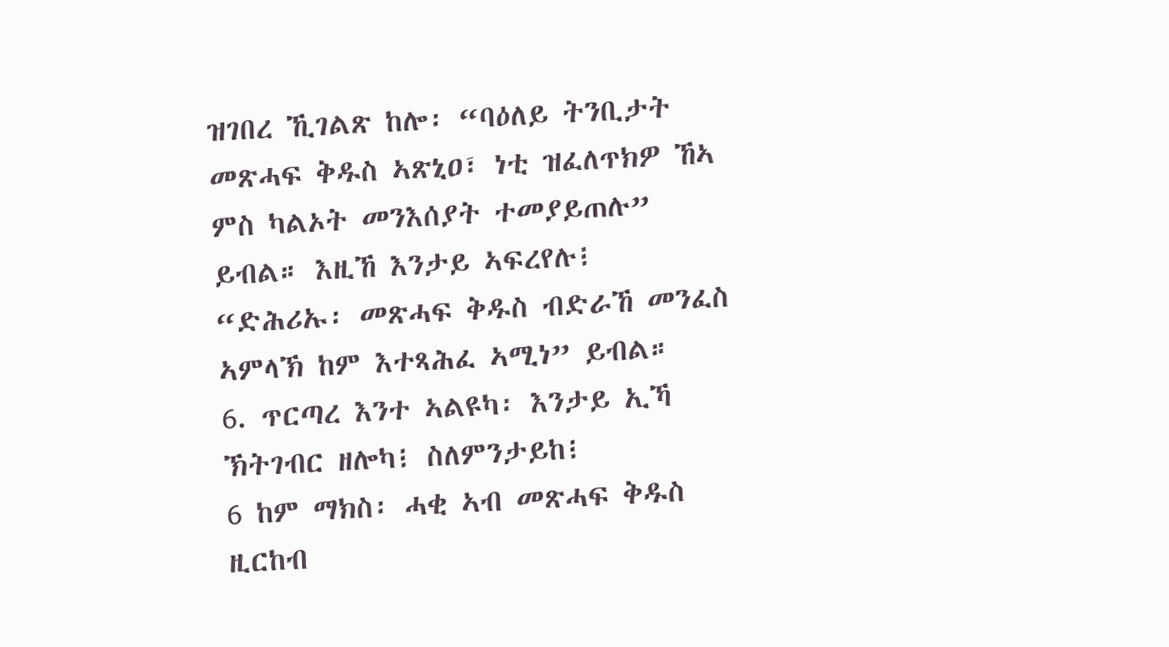ዝገበረ ኺገልጽ ከሎ፡ “ባዕለይ ትንቢታት መጽሓፍ ቅዱስ ኣጽኒዐ፣ ነቲ ዝፈለጥክዎ ኸኣ ምስ ካልኦት መንእሰያት ተመያይጠሉ” ይብል። እዚኸ እንታይ ኣፍረየሉ፧ “ድሕሪኡ፡ መጽሓፍ ቅዱስ ብድራኸ መንፈስ ኣምላኽ ከም እተጻሕፈ ኣሚነ” ይብል።
6. ጥርጣረ እንተ ኣልዩካ፡ እንታይ ኢኻ ኽትገብር ዘሎካ፧ ስለምንታይከ፧
6 ከም ማክስ፡ ሓቂ ኣብ መጽሓፍ ቅዱስ ዚርከብ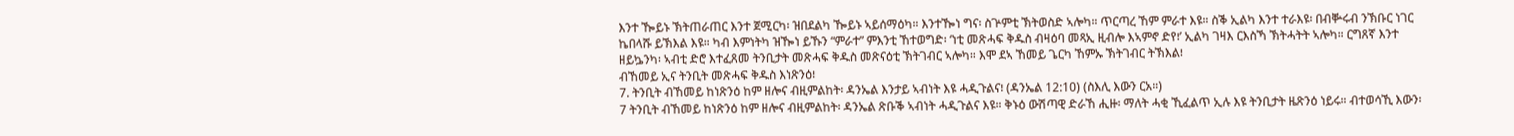እንተ ዀይኑ ኽትጠራጠር እንተ ጀሚርካ፡ ዝበደልካ ዀይኑ ኣይሰማዕካ። እንተዀነ ግና፡ ስጕምቲ ኽትወስድ ኣሎካ። ጥርጣረ ኸም ምራተ እዩ። ስቕ ኢልካ እንተ ተራእዩ፡ በብቝሩብ ንኽቡር ነገር ኬበላሹ ይኽእል እዩ። ካብ እምነትካ ዝዀነ ይኹን “ምራተ” ምእንቲ ኸተወግድ፡ ‘ነቲ መጽሓፍ ቅዱስ ብዛዕባ መጻኢ ዚብሎ እኣምኖ ድየ፧’ ኢልካ ገዛእ ርእስኻ ኽትሓትት ኣሎካ። ርግጸኛ እንተ ዘይኴንካ፡ ኣብቲ ድሮ እተፈጸመ ትንቢታት መጽሓፍ ቅዱስ መጽናዕቲ ኽትገብር ኣሎካ። እሞ ደኣ ኸመይ ጌርካ ኸምኡ ኽትገብር ትኽእል፧
ብኸመይ ኢና ትንቢት መጽሓፍ ቅዱስ እነጽንዕ፧
7. ትንቢት ብኸመይ ከነጽንዕ ከም ዘሎና ብዚምልከት፡ ዳንኤል እንታይ ኣብነት እዩ ሓዲጉልና፧ (ዳንኤል 12:10) (ስእሊ እውን ርአ።)
7 ትንቢት ብኸመይ ከነጽንዕ ከም ዘሎና ብዚምልከት፡ ዳንኤል ጽቡቕ ኣብነት ሓዲጉልና እዩ። ቅኑዕ ውሽጣዊ ድራኸ ሒዙ፡ ማለት ሓቂ ኺፈልጥ ኢሉ እዩ ትንቢታት ዜጽንዕ ነይሩ። ብተወሳኺ እውን፡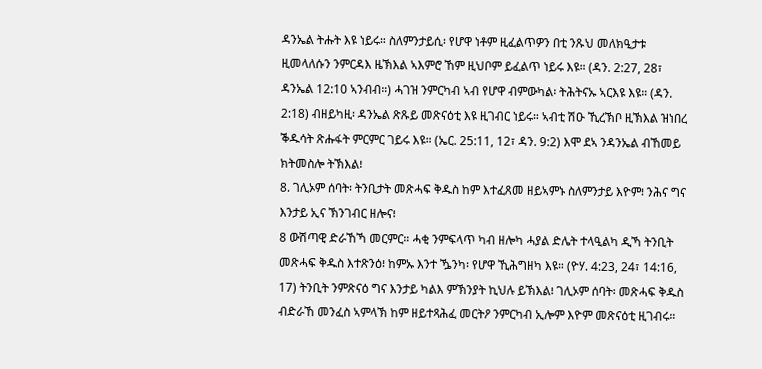ዳንኤል ትሑት እዩ ነይሩ። ስለምንታይሲ፡ የሆዋ ነቶም ዚፈልጥዎን በቲ ንጹህ መለክዒታቱ ዚመላለሱን ንምርዳእ ዜኽእል ኣእምሮ ኸም ዚህቦም ይፈልጥ ነይሩ እዩ። (ዳን. 2:27, 28፣ ዳንኤል 12:10 ኣንብብ።) ሓገዝ ንምርካብ ኣብ የሆዋ ብምውካል፡ ትሕትናኡ ኣርእዩ እዩ። (ዳን. 2:18) ብዘይካዚ፡ ዳንኤል ጽጹይ መጽናዕቲ እዩ ዚገብር ነይሩ። ኣብቲ ሽዑ ኺረኽቦ ዚኽእል ዝነበረ ቕዱሳት ጽሑፋት ምርምር ገይሩ እዩ። (ኤር. 25:11, 12፣ ዳን. 9:2) እሞ ደኣ ንዳንኤል ብኸመይ ክትመስሎ ትኽእል፧
8. ገሊኦም ሰባት፡ ትንቢታት መጽሓፍ ቅዱስ ከም እተፈጸመ ዘይኣምኑ ስለምንታይ እዮም፧ ንሕና ግና እንታይ ኢና ኽንገብር ዘሎና፧
8 ውሽጣዊ ድራኸኻ መርምር። ሓቂ ንምፍላጥ ካብ ዘሎካ ሓያል ድሌት ተላዒልካ ዲኻ ትንቢት መጽሓፍ ቅዱስ እተጽንዕ፧ ከምኡ እንተ ዄንካ፡ የሆዋ ኺሕግዘካ እዩ። (ዮሃ. 4:23, 24፣ 14:16, 17) ትንቢት ንምጽናዕ ግና እንታይ ካልእ ምኽንያት ኪህሉ ይኽእል፧ ገሊኦም ሰባት፡ መጽሓፍ ቅዱስ ብድራኸ መንፈስ ኣምላኽ ከም ዘይተጻሕፈ መርትዖ ንምርካብ ኢሎም እዮም መጽናዕቲ ዚገብሩ።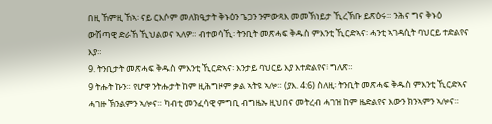በዚ ኸምዚ ኸኣ፡ ናይ ርእሶም መለክዒታት ቅኑዕን ጌጋን ንምውጻእ መመኽነይታ ኺረኽቡ ይጽዕሩ። ንሕና ግና ቅኑዕ ውሽጣዊ ድራኸ ኺህልወና ኣለዎ። ብተወሳኺ፡ ትንቢት መጽሓፍ ቅዱስ ምእንቲ ኺርድኣና፡ ሓንቲ ኣገዳሲት ባህርይ ተድልየና እያ።
9. ትንቢታት መጽሓፍ ቅዱስ ምእንቲ ኺርድኣና፡ እንታይ ባህርይ እያ እተድልየና፧ ግለጽ።
9 ትሑት ኩን። የሆዋ ንትሑታት ከም ዚሕግዞም ቃል ኣትዩ ኣሎ። (ያእ. 4:6) ስለዚ፡ ትንቢት መጽሓፍ ቅዱስ ምእንቲ ኺርድኣና ሓገዙ ኽንልምን ኣሎና። ካብቲ መንፈሳዊ ምግቢ ብግዜኡ ዚህበና መትረብ ሓገዝ ከም ዜድልየና እውን ክንኣምን ኣሎና።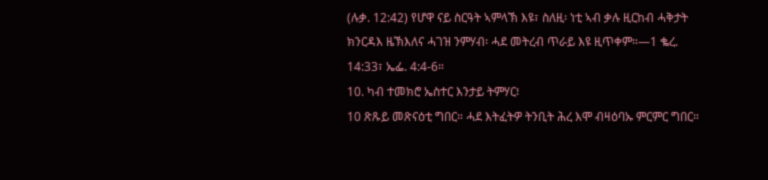(ሉቃ. 12:42) የሆዋ ናይ ስርዓት ኣምላኽ እዩ፣ ስለዚ፡ ነቲ ኣብ ቃሉ ዚርከብ ሓቅታት ክንርዳእ ዜኽእለና ሓገዝ ንምሃብ፡ ሓደ መትረብ ጥራይ እዩ ዚጥቀም።—1 ቈረ. 14:33፣ ኤፌ. 4:4-6።
10. ካብ ተመክሮ ኤስተር እንታይ ትምሃር፧
10 ጽጹይ መጽናዕቲ ግበር። ሓደ እትፈትዎ ትንቢት ሕረ እሞ ብዛዕባኡ ምርምር ግበር።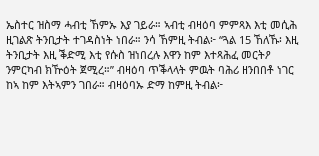ኤስተር ዝስማ ሓብቲ ኸምኡ እያ ገይራ። ኣብቲ ብዛዕባ ምምጻእ እቲ መሲሕ ዚገልጽ ትንቢታት ተገዳስነት ነበራ። ንሳ ኸምዚ ትብል፦ “ጓል 15 ኸለኹ፡ እዚ ትንቢታት እዚ ቕድሚ እቲ የሱስ ዝነበረሉ እዋን ከም እተጻሕፈ መርትዖ ንምርካብ ክዅዕት ጀሚረ።” ብዛዕባ ጥቕላላት ምዉት ባሕሪ ዘንበበቶ ነገር ከኣ ከም እትኣምን ገበራ። ብዛዕባኡ ድማ ከምዚ ትብል፦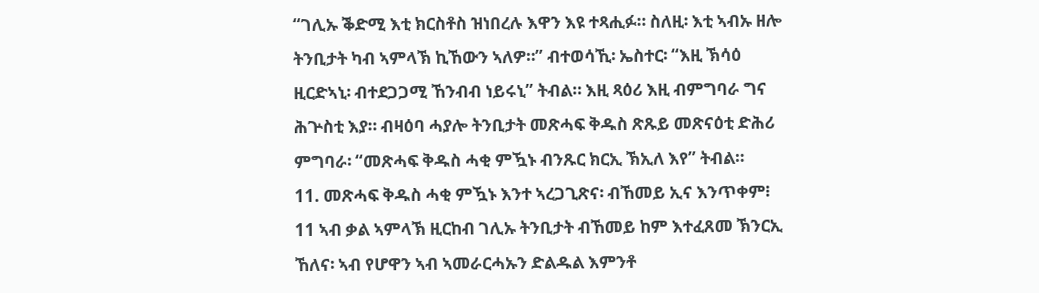“ገሊኡ ቕድሚ እቲ ክርስቶስ ዝነበረሉ እዋን እዩ ተጻሒፉ። ስለዚ፡ እቲ ኣብኡ ዘሎ ትንቢታት ካብ ኣምላኽ ኪኸውን ኣለዎ።” ብተወሳኺ፡ ኤስተር፡ “እዚ ኽሳዕ ዚርድኣኒ፡ ብተደጋጋሚ ኸንብብ ነይሩኒ” ትብል። እዚ ጻዕሪ እዚ ብምግባራ ግና ሕጕስቲ እያ። ብዛዕባ ሓያሎ ትንቢታት መጽሓፍ ቅዱስ ጽጹይ መጽናዕቲ ድሕሪ ምግባራ፡ “መጽሓፍ ቅዱስ ሓቂ ምዃኑ ብንጹር ክርኢ ኽኢለ እየ” ትብል።
11. መጽሓፍ ቅዱስ ሓቂ ምዃኑ እንተ ኣረጋጊጽና፡ ብኸመይ ኢና እንጥቀም፧
11 ኣብ ቃል ኣምላኽ ዚርከብ ገሊኡ ትንቢታት ብኸመይ ከም እተፈጸመ ኽንርኢ ኸለና፡ ኣብ የሆዋን ኣብ ኣመራርሓኡን ድልዱል እምንቶ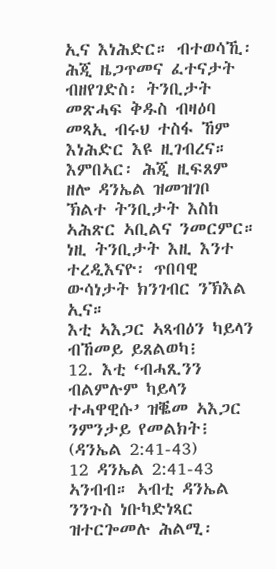ኢና እነሕድር። ብተወሳኺ፡ ሕጂ ዜጋጥመና ፈተናታት ብዘየገድስ፡ ትንቢታት መጽሓፍ ቅዱስ ብዛዕባ መጻኢ ብሩህ ተስፋ ኸም እነሕድር እዩ ዚገብረና። እምበኣር፡ ሕጂ ዚፍጸም ዘሎ ዳንኤል ዝመዝገቦ ኽልተ ትንቢታት እስከ ኣሕጽር ኣቢልና ንመርምር። ነዚ ትንቢታት እዚ እንተ ተረዲእናዮ፡ ጥበባዊ ውሳነታት ክንገብር ንኽእል ኢና።
እቲ ኣእጋር ኣጻብዕን ካይላን ብኸመይ ይጸልወካ፧
12. እቲ ‘ብሓጺንን ብልምሉም ካይላን ተሓዋዊሱ’ ዝቘመ ኣእጋር ንምንታይ የመልክት፧ (ዳንኤል 2:41-43)
12 ዳንኤል 2:41-43 ኣንብብ። ኣብቲ ዳንኤል ንንጉስ ነቡካድነጻር ዝተርጐመሉ ሕልሚ፡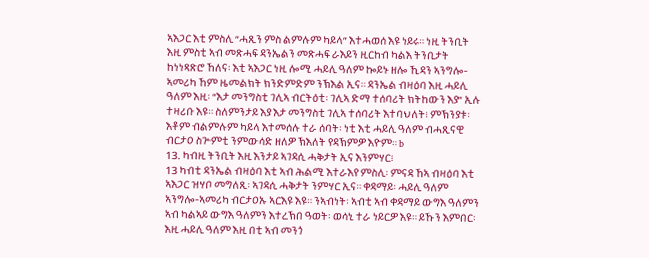ኣእጋር እቲ ምስሊ “ሓጺን ምስ ልምሉም ካይላ” እተሓወሰ እዩ ነይሩ። ነዚ ትንቢት እዚ ምስቲ ኣብ መጽሓፍ ዳንኤልን መጽሓፍ ራእይን ዚርከብ ካልእ ትንቢታት ከነነጻጽሮ ኸለና፡ እቲ ኣእጋር ነዚ ሎሚ ሓይሊ ዓለም ኰይኑ ዘሎ ኺዳን ኣንግሎ-ኣመሪካ ኸም ዜመልክት ክንድምድም ንኽእል ኢና። ዳንኤል ብዛዕባ እዚ ሓይሊ ዓለም እዚ፡ “እታ መንግስቲ ገሊኣ ብርትዕቲ፡ ገሊኣ ድማ ተሰባሪት ክትከውን እያ” ኢሉ ተዛሪቡ እዩ። ስለምንታይ እያ እታ መንግስቲ ገሊኣ ተሰባሪት እተባህለት፧ ምኽንያቱ፡ እቶም ብልምሉም ካይላ እተመሰሉ ተራ ሰባት፡ ነቲ እቲ ሓይሊ ዓለም ብሓጺናዊ ብርታዐ ስጕምቲ ንምውሳድ ዘለዎ ኽእለት የዳኽምዎ እዮም። b
13. ካብዚ ትንቢት እዚ እንታይ ኣገዳሲ ሓቅታት ኢና እንምሃር፧
13 ካብቲ ዳንኤል ብዛዕባ እቲ ኣብ ሕልሚ እተራእየ ምስሊ፡ ምናዳ ኸኣ ብዛዕባ እቲ ኣእጋር ዝሃቦ መግለጺ፡ ኣገዳሲ ሓቅታት ንምሃር ኢና። ቀዳማይ፡ ሓይሊ ዓለም ኣንግሎ-ኣመሪካ ብርታዐኡ ኣርእዩ እዩ። ንኣብነት፡ ኣብቲ ኣብ ቀዳማይ ውግእ ዓለምን ኣብ ካልኣይ ውግእ ዓለምን እተረኽበ ዓወት፡ ወሳኒ ተራ ነይርዎ እዩ። ይኹን እምበር፡ እዚ ሓይሊ ዓለም እዚ በቲ ኣብ መንጎ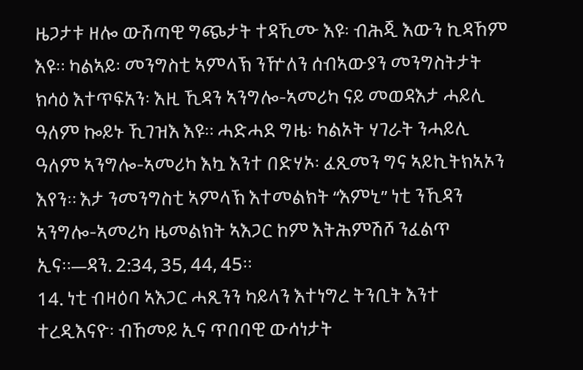ዜጋታቱ ዘሎ ውሽጣዊ ግጭታት ተዳኺሙ እዩ፡ ብሕጂ እውን ኪዳኸም እዩ። ካልኣይ፡ መንግስቲ ኣምላኽ ንዅለን ሰብኣውያን መንግስትታት ክሳዕ እተጥፍአን፡ እዚ ኺዳን ኣንግሎ-ኣመሪካ ናይ መወዳእታ ሓይሊ ዓለም ኰይኑ ኺገዝእ እዩ። ሓድሓደ ግዜ፡ ካልኦት ሃገራት ንሓይሊ ዓለም ኣንግሎ-ኣመሪካ እኳ እንተ በድሃኦ፡ ፈጺመን ግና ኣይኪትክኣኦን እየን። እታ ንመንግስቲ ኣምላኽ እተመልክት “እምኒ” ነቲ ንኺዳን ኣንግሎ-ኣመሪካ ዜመልክት ኣእጋር ከም እትሕምሽሾ ንፈልጥ ኢና።—ዳን. 2:34, 35, 44, 45።
14. ነቲ ብዛዕባ ኣእጋር ሓጺንን ካይላን እተነግረ ትንቢት እንተ ተረዲእናዮ፡ ብኸመይ ኢና ጥበባዊ ውሳነታት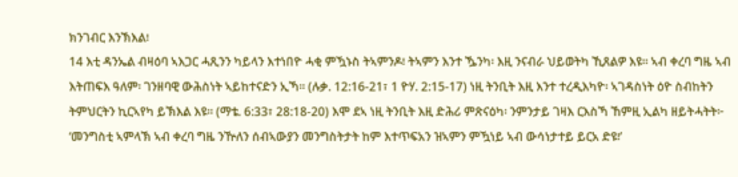ክንገብር እንኽእል፧
14 እቲ ዳንኤል ብዛዕባ ኣእጋር ሓጺንን ካይላን እተነበዮ ሓቂ ምዃኑስ ትኣምንዶ፧ ትኣምን እንተ ዄንካ፡ እዚ ንናብራ ህይወትካ ኺጸልዎ እዩ። ኣብ ቀረባ ግዜ ኣብ እትጠፍእ ዓለም፡ ገንዘባዊ ውሕስነት ኣይከተናድን ኢኻ። (ሉቃ. 12:16-21፣ 1 ዮሃ. 2:15-17) ነዚ ትንቢት እዚ እንተ ተረዲእካዮ፡ ኣገዳስነት ዕዮ ስብከትን ትምህርትን ኪርኣየካ ይኽእል እዩ። (ማቴ. 6:33፣ 28:18-20) እሞ ደኣ ነዚ ትንቢት እዚ ድሕሪ ምጽናዕካ፡ ንምንታይ ገዛእ ርእስኻ ኸምዚ ኢልካ ዘይትሓትት፦ ‘መንግስቲ ኣምላኽ ኣብ ቀረባ ግዜ ንዅለን ሰብኣውያን መንግስትታት ከም እተጥፍአን ዝኣምን ምዃነይ ኣብ ውሳነታተይ ይርአ ድዩ፧’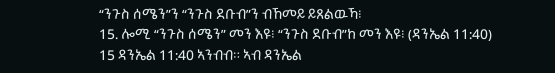“ንጉስ ሰሜን”ን “ንጉስ ደቡብ”ን ብኸመይ ይጸልዉኻ፧
15. ሎሚ “ንጉስ ሰሜን” መን እዩ፧ “ንጉስ ደቡብ”ከ መን እዩ፧ (ዳንኤል 11:40)
15 ዳንኤል 11:40 ኣንብብ። ኣብ ዳንኤል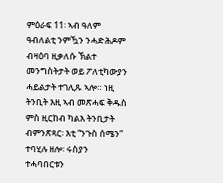ምዕራፍ 11፡ ኣብ ዓለም ዓብለልቲ ንምዃን ንሓድሕዶም ብዛዕባ ዚቃለሱ ኽልተ መንግስትታት ወይ ፖለቲካውያን ሓይልታት ተገሊጹ ኣሎ። ነዚ ትንቢት እዚ ኣብ መጽሓፍ ቅዱስ ምስ ዚርከብ ካልእ ትንቢታት ብምንጽጻር፡ እቲ “ንጉስ ሰሜን” ተባሂሉ ዘሎ፡ ሩስያን ተሓባበርቱን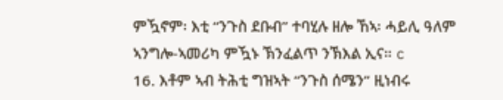ምዃኖም፡ እቲ “ንጉስ ደቡብ” ተባሂሉ ዘሎ ኸኣ፡ ሓይሊ ዓለም ኣንግሎ-ኣመሪካ ምዃኑ ኽንፈልጥ ንኽእል ኢና። c
16. እቶም ኣብ ትሕቲ ግዝኣት “ንጉስ ሰሜን” ዚነብሩ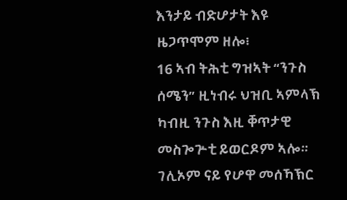እንታይ ብድሆታት እዩ ዜጋጥሞም ዘሎ፧
16 ኣብ ትሕቲ ግዝኣት “ንጉስ ሰሜን” ዚነብሩ ህዝቢ ኣምላኽ ካብዚ ንጉስ እዚ ቐጥታዊ መስጐጕቲ ይወርዶም ኣሎ። ገሊኦም ናይ የሆዋ መሰኻኽር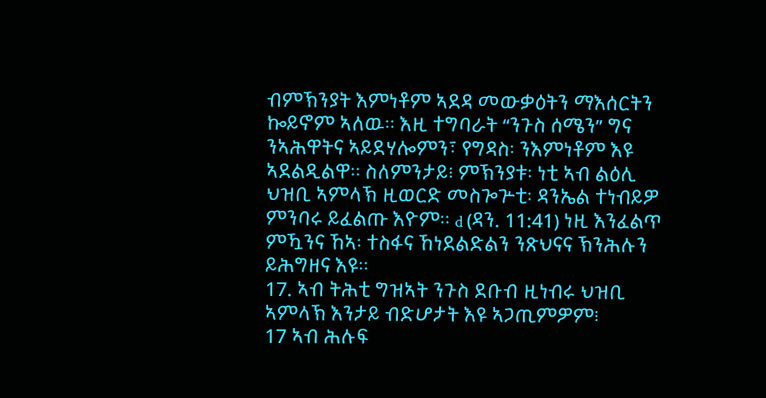ብምኽንያት እምነቶም ኣደዳ መውቃዕትን ማእሰርትን ኰይኖም ኣለዉ። እዚ ተግባራት “ንጉስ ሰሜን” ግና ንኣሕዋትና ኣይደሃሎምን፣ የግዳስ፡ ንእምነቶም እዩ ኣደልዲልዋ። ስለምንታይ፧ ምኽንያቱ፡ ነቲ ኣብ ልዕሊ ህዝቢ ኣምላኽ ዚወርድ መስጐጕቲ፡ ዳንኤል ተነብይዎ ምንባሩ ይፈልጡ እዮም። d (ዳን. 11:41) ነዚ እንፈልጥ ምዃንና ኸኣ፡ ተስፋና ኸነደልድልን ንጽህናና ኽንሕሉን ይሕግዘና እዩ።
17. ኣብ ትሕቲ ግዝኣት ንጉስ ደቡብ ዚነብሩ ህዝቢ ኣምላኽ እንታይ ብድሆታት እዩ ኣጋጢምዎም፧
17 ኣብ ሕሉፍ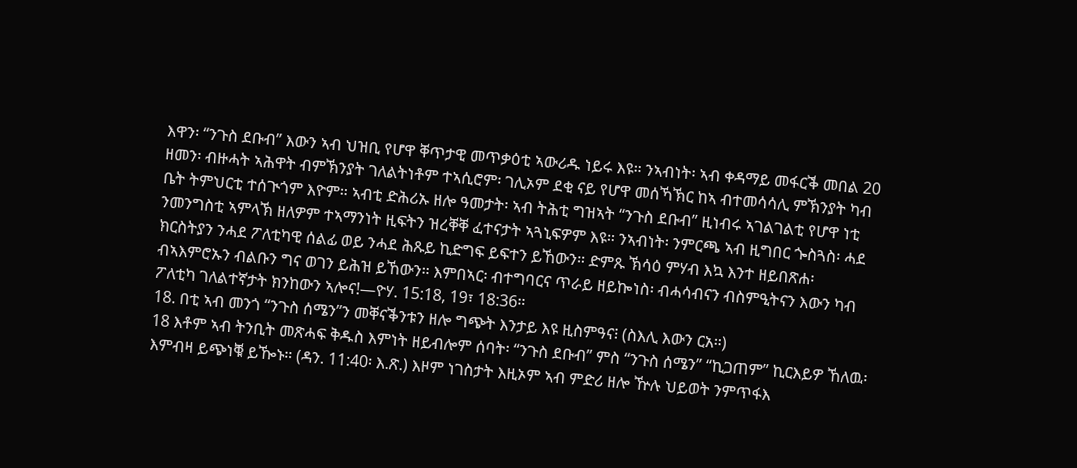እዋን፡ “ንጉስ ደቡብ” እውን ኣብ ህዝቢ የሆዋ ቐጥታዊ መጥቃዕቲ ኣውሪዱ ነይሩ እዩ። ንኣብነት፡ ኣብ ቀዳማይ መፋርቕ መበል 20 ዘመን፡ ብዙሓት ኣሕዋት ብምኽንያት ገለልትነቶም ተኣሲሮም፡ ገሊኦም ደቂ ናይ የሆዋ መሰኻኽር ከኣ ብተመሳሳሊ ምኽንያት ካብ ቤት ትምህርቲ ተሰጒጎም እዮም። ኣብቲ ድሕሪኡ ዘሎ ዓመታት፡ ኣብ ትሕቲ ግዝኣት “ንጉስ ደቡብ” ዚነብሩ ኣገልገልቲ የሆዋ ነቲ ንመንግስቲ ኣምላኽ ዘለዎም ተኣማንነት ዚፍትን ዝረቐቐ ፈተናታት ኣጓኒፍዎም እዩ። ንኣብነት፡ ንምርጫ ኣብ ዚግበር ጐስጓስ፡ ሓደ ክርስትያን ንሓደ ፖለቲካዊ ሰልፊ ወይ ንሓደ ሕጹይ ኪድግፍ ይፍተን ይኸውን። ድምጹ ኽሳዕ ምሃብ እኳ እንተ ዘይበጽሐ፡ ብኣእምሮኡን ብልቡን ግና ወገን ይሕዝ ይኸውን። እምበኣር፡ ብተግባርና ጥራይ ዘይኰነስ፡ ብሓሳብናን ብስምዒትናን እውን ካብ ፖለቲካ ገለልተኛታት ክንከውን ኣሎና!—ዮሃ. 15:18, 19፣ 18:36።
18. በቲ ኣብ መንጎ “ንጉስ ሰሜን”ን መቐናቕንቱን ዘሎ ግጭት እንታይ እዩ ዚስምዓና፧ (ስእሊ እውን ርአ።)
18 እቶም ኣብ ትንቢት መጽሓፍ ቅዱስ እምነት ዘይብሎም ሰባት፡ “ንጉስ ደቡብ” ምስ “ንጉስ ሰሜን” “ኪጋጠም” ኪርእይዎ ኸለዉ፡ እምብዛ ይጭነቑ ይዀኑ። (ዳን. 11:40፡ እ.ጽ.) እዞም ነገስታት እዚኦም ኣብ ምድሪ ዘሎ ዅሉ ህይወት ንምጥፋእ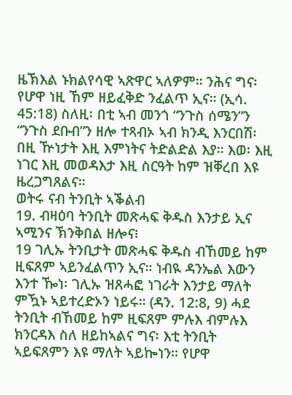ዜኽእል ኑክልየሳዊ ኣጽዋር ኣለዎም። ንሕና ግና፡ የሆዋ ነዚ ኸም ዘይፈቅድ ንፈልጥ ኢና። (ኢሳ. 45:18) ስለዚ፡ በቲ ኣብ መንጎ “ንጉስ ሰሜን”ን “ንጉስ ደቡብ”ን ዘሎ ተጻብኦ ኣብ ክንዲ እንርበሽ፡ በዚ ዅነታት እዚ እምነትና ትድልድል እያ። እወ፡ እዚ ነገር እዚ መወዳእታ እዚ ስርዓት ከም ዝቐረበ እዩ ዜረጋግጸልና።
ወትሩ ናብ ትንቢት ኣቕልብ
19. ብዛዕባ ትንቢት መጽሓፍ ቅዱስ እንታይ ኢና ኣሚንና ኽንቅበል ዘሎና፧
19 ገሊኡ ትንቢታት መጽሓፍ ቅዱስ ብኸመይ ከም ዚፍጸም ኣይንፈልጥን ኢና። ነብዪ ዳንኤል እውን እንተ ዀነ፡ ገሊኡ ዝጸሓፎ ነገራት እንታይ ማለት ምዃኑ ኣይተረድኦን ነይሩ። (ዳን. 12:8, 9) ሓደ ትንቢት ብኸመይ ከም ዚፍጸም ምሉእ ብምሉእ ክንርዳእ ስለ ዘይከኣልና ግና፡ እቲ ትንቢት ኣይፍጸምን እዩ ማለት ኣይኰነን። የሆዋ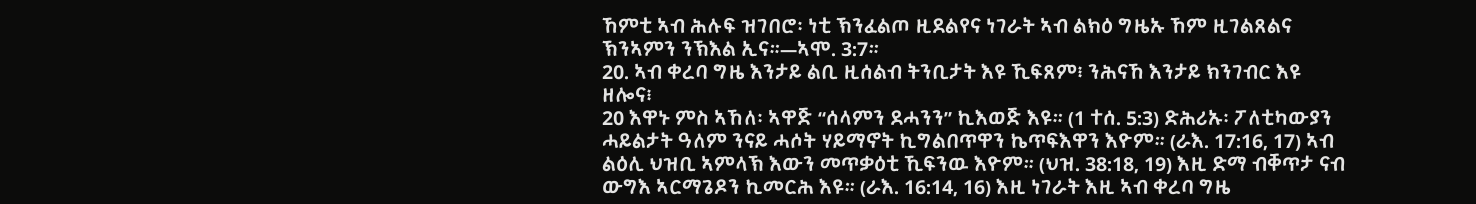ኸምቲ ኣብ ሕሉፍ ዝገበሮ፡ ነቲ ኽንፈልጦ ዚደልየና ነገራት ኣብ ልክዕ ግዜኡ ኸም ዚገልጸልና ኽንኣምን ንኽእል ኢና።—ኣሞ. 3:7።
20. ኣብ ቀረባ ግዜ እንታይ ልቢ ዚሰልብ ትንቢታት እዩ ኺፍጸም፧ ንሕናኸ እንታይ ክንገብር እዩ ዘሎና፧
20 እዋኑ ምስ ኣኸለ፡ ኣዋጅ “ሰላምን ደሓንን” ኪእወጅ እዩ። (1 ተሰ. 5:3) ድሕሪኡ፡ ፖለቲካውያን ሓይልታት ዓለም ንናይ ሓሶት ሃይማኖት ኪግልበጥዋን ኬጥፍእዋን እዮም። (ራእ. 17:16, 17) ኣብ ልዕሊ ህዝቢ ኣምላኽ እውን መጥቃዕቲ ኺፍንዉ እዮም። (ህዝ. 38:18, 19) እዚ ድማ ብቐጥታ ናብ ውግእ ኣርማጌዶን ኪመርሕ እዩ። (ራእ. 16:14, 16) እዚ ነገራት እዚ ኣብ ቀረባ ግዜ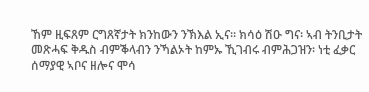ኸም ዚፍጸም ርግጸኛታት ክንከውን ንኽእል ኢና። ክሳዕ ሽዑ ግና፡ ኣብ ትንቢታት መጽሓፍ ቅዱስ ብምቕላብን ንኻልኦት ከምኡ ኺገብሩ ብምሕጋዝን፡ ነቲ ፈቃር ሰማያዊ ኣቦና ዘሎና ሞሳ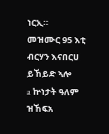ነርኢ።
መዝሙር 95 እቲ ብርሃን እናበርሀ ይኸይድ ኣሎ
a ኵነታት ዓለም ዝኸፍአ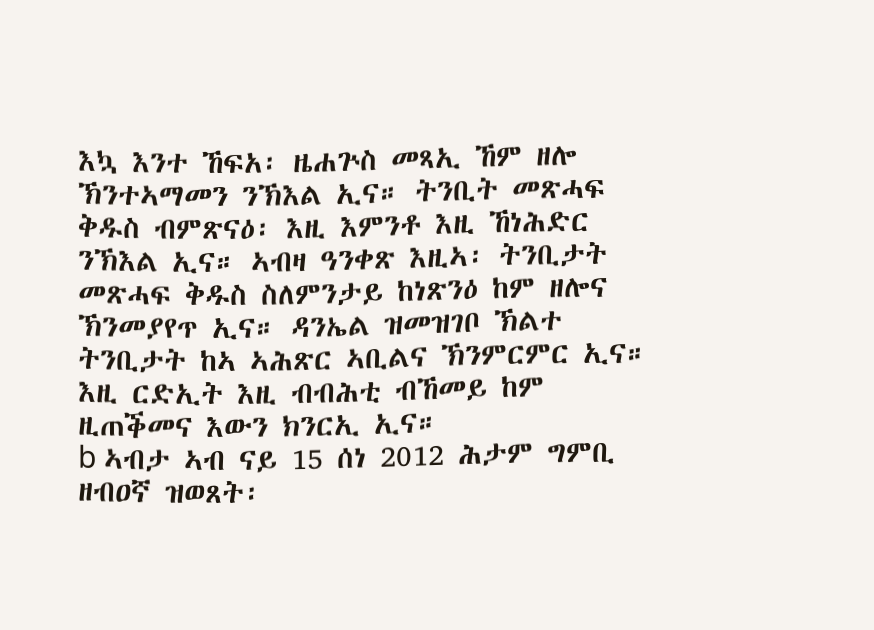እኳ እንተ ኸፍአ፡ ዜሐጕስ መጻኢ ኸም ዘሎ ኽንተኣማመን ንኽእል ኢና። ትንቢት መጽሓፍ ቅዱስ ብምጽናዕ፡ እዚ እምንቶ እዚ ኸነሕድር ንኽእል ኢና። ኣብዛ ዓንቀጽ እዚኣ፡ ትንቢታት መጽሓፍ ቅዱስ ስለምንታይ ከነጽንዕ ከም ዘሎና ኽንመያየጥ ኢና። ዳንኤል ዝመዝገቦ ኽልተ ትንቢታት ከኣ ኣሕጽር ኣቢልና ኽንምርምር ኢና። እዚ ርድኢት እዚ ብብሕቲ ብኸመይ ከም ዚጠቕመና እውን ክንርኢ ኢና።
b ኣብታ ኣብ ናይ 15 ሰነ 2012 ሕታም ግምቢ ዘብዐኛ ዝወጸት፡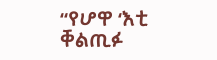“የሆዋ ‘እቲ ቐልጢፉ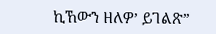ኪኸውን ዘለዎ’ ይገልጽ”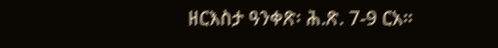ዘርእስታ ዓንቀጽ፡ ሕ.ጽ. 7-9 ርአ።